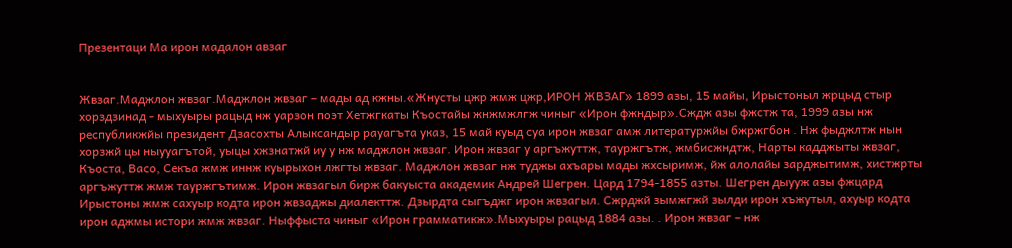Презентаци Ма ирон мадалон авзаг


Жвзаг.Маджлон жвзаг.Маджлон жвзаг – мады ад кжны.«Жнусты цжр жмж цжр,ИРОН ЖВЗАГ» 1899 азы, 15 майы, Ирыстоныл жрцыд стыр хорздзинад - мыхуыры рацыд нж уарзон поэт Хетжгкаты Къостайы жнжмжлгж чиныг «Ирон фжндыр».Сждж азы фжстж та, 1999 азы нж республикжйы президент Дзасохты Алыксандыр рауагъта указ, 15 май куыд суа ирон жвзаг амж литературжйы бжржгбон . Нж фыджлтж нын хорзжй цы ныууагътой, уыцы хжзнатжй иу у нж маджлон жвзаг. Ирон жвзаг у аргъжуттж, тауржгътж, жмбисжндтж, Нарты кадджыты жвзаг, Къоста, Васо, Секъа жмж иннж куырыхон лжгты жвзаг. Маджлон жвзаг нж туджы ахъары мады жхсыримж, йж алолайы зарджытимж, хистжрты аргъжуттж жмж тауржгътимж. Ирон жвзагыл бирж бакуыста академик Андрей Шегрен. Цард 1794-1855 азты. Шегрен дыууж азы фжцард Ирыстоны жмж сахуыр кодта ирон жвзаджы диалекттж. Дзырдта сыгъджг ирон жвзагыл. Сжрджй зымжгжй зылди ирон хъжутыл, ахуыр кодта ирон аджмы истори жмж жвзаг. Ныффыста чиныг «Ирон грамматикж».Мыхуыры рацыд 1884 азы. . Ирон жвзаг – нж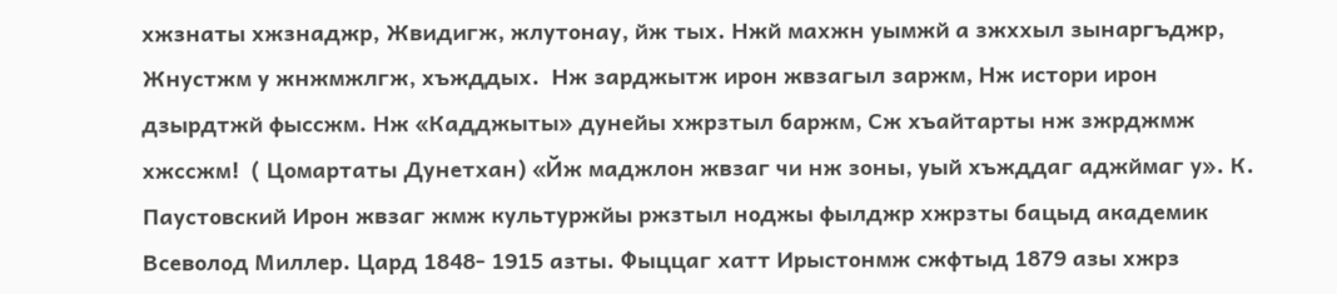хжзнаты хжзнаджр, Жвидигж, жлутонау, йж тых. Нжй махжн уымжй а зжххыл зынаргъджр, Жнустжм у жнжмжлгж, хъжддых.  Нж зарджытж ирон жвзагыл заржм, Нж истори ирон дзырдтжй фыссжм. Нж «Кадджыты» дунейы хжрзтыл баржм, Сж хъайтарты нж зжрджмж хжссжм!  ( Цомартаты Дунетхан) «Йж маджлон жвзаг чи нж зоны, уый хъжддаг аджймаг у». К. Паустовский Ирон жвзаг жмж культуржйы ржзтыл ноджы фылджр хжрзты бацыд академик Всеволод Миллер. Цард 1848- 1915 азты. Фыццаг хатт Ирыстонмж сжфтыд 1879 азы хжрз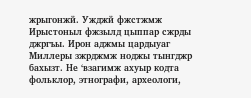жрыгонжй. Ужджй фжстжмж Ирыстоныл фжзылд цыппар сжрды джргъы. Ирон аджмы цардыуаг Миллеры зжрджмж ноджы тынгджр бахызт. Не ‘взагимж ахуыр кодта фольклор, этнографи, археологи,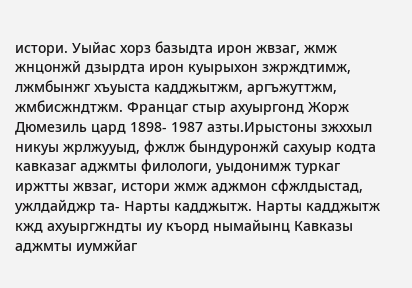истори. Уыйас хорз базыдта ирон жвзаг, жмж жнцонжй дзырдта ирон куырыхон зжрждтимж, лжмбынжг хъуыста кадджытжм, аргъжуттжм, жмбисжндтжм. Францаг стыр ахуыргонд Жорж Дюмезиль цард 1898- 1987 азты.Ирыстоны зжххыл никуы жрлжууыд, фжлж бындуронжй сахуыр кодта кавказаг аджмты филологи, уыдонимж туркаг иржтты жвзаг, истори жмж аджмон сфжлдыстад, ужлдайджр та- Нарты кадджытж. Нарты кадджытж кжд ахуыргжндты иу къорд нымайынц Кавказы аджмты иумжйаг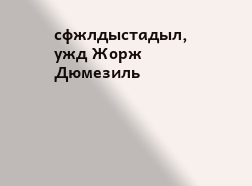сфжлдыстадыл, ужд Жорж Дюмезиль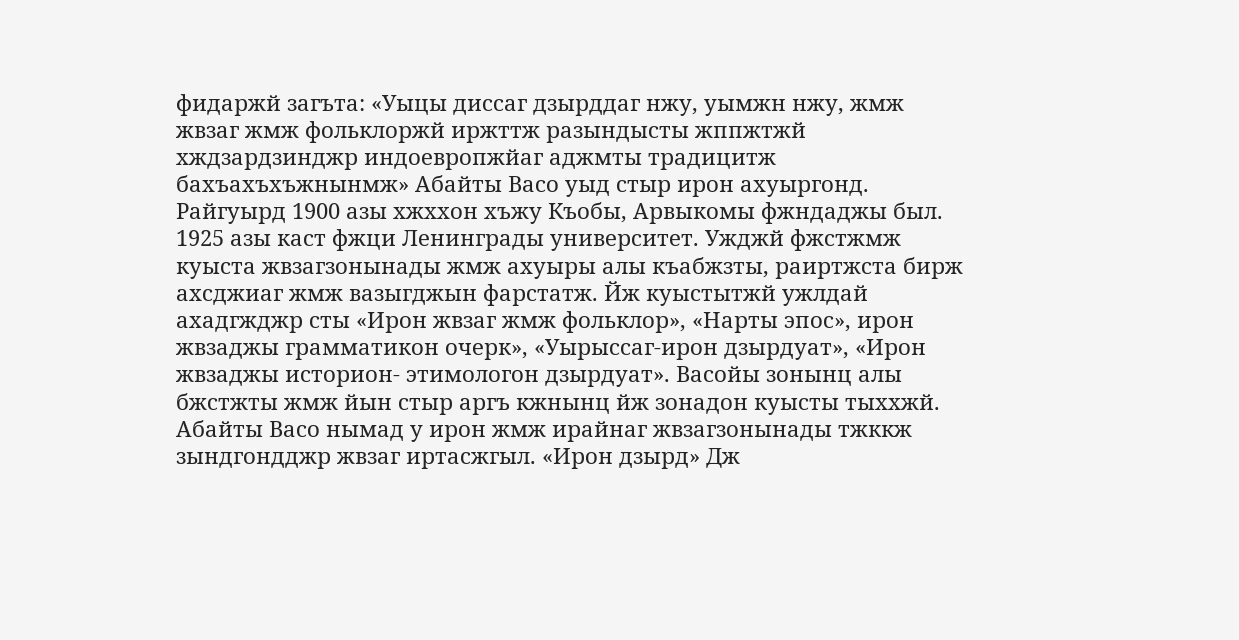фидаржй загъта: «Уыцы диссаг дзырддаг нжу, уымжн нжу, жмж жвзаг жмж фольклоржй иржттж разындысты жппжтжй хждзардзинджр индоевропжйаг аджмты традицитж бахъахъхъжнынмж» Абайты Васо уыд стыр ирон ахуыргонд. Райгуырд 1900 азы хжххон хъжу Къобы, Арвыкомы фжндаджы был. 1925 азы каст фжци Ленинграды университет. Ужджй фжстжмж куыста жвзагзонынады жмж ахуыры алы къабжзты, раиртжста бирж ахсджиаг жмж вазыгджын фарстатж. Йж куыстытжй ужлдай ахадгжджр сты «Ирон жвзаг жмж фольклор», «Нарты эпос», ирон жвзаджы грамматикон очерк», «Уырыссаг-ирон дзырдуат», «Ирон жвзаджы историон- этимологон дзырдуат». Васойы зонынц алы бжстжты жмж йын стыр аргъ кжнынц йж зонадон куысты тыххжй. Абайты Васо нымад у ирон жмж ирайнаг жвзагзонынады тжккж зындгондджр жвзаг иртасжгыл. «Ирон дзырд» Дж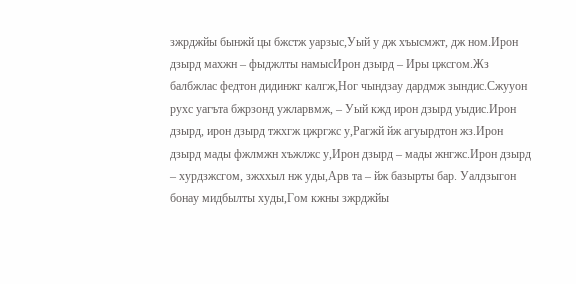зжрджйы бынжй цы бжстж уарзыс,Уый у дж хъысмжт, дж ном.Ирон дзырд махжн – фыджлты намысИрон дзырд – Иры цжсгом.Жз балбжлас федтон дидинжг калгж,Ног чындзау дардмж зындис.Сжууон рухс уагъта бжрзонд ужларвмж, – Уый кжд ирон дзырд уыдис.Ирон дзырд, ирон дзырд тжхгж цжргжс у,Рагжй йж агуырдтон жз.Ирон дзырд мады фжлмжн хъжлжс у,Ирон дзырд – мады жнгжс.Ирон дзырд – хурдзжсгом, зжххыл нж уды,Арв та – йж базырты бар. Уалдзыгон бонау мидбылты худы,Гом кжны зжрджйы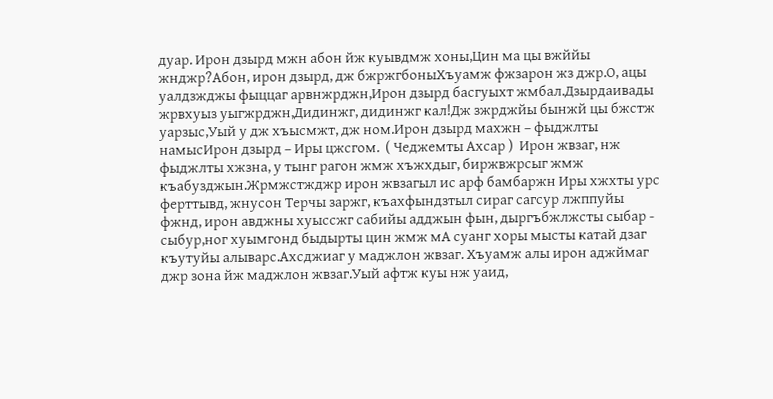дуар. Ирон дзырд мжн абон йж куывдмж хоны,Цин ма цы вжййы жнджр?Абон, ирон дзырд, дж бжржгбоныХъуамж фжзарон жз джр.О, ацы уалдзжджы фыццаг арвнжрджн,Ирон дзырд басгуыхт жмбал.Дзырдаивады жрвхуыз уыгжрджн,Дидинжг, дидинжг кал!Дж зжрджйы бынжй цы бжстж уарзыс,Уый у дж хъысмжт, дж ном.Ирон дзырд махжн – фыджлты намысИрон дзырд – Иры цжсгом.  ( Чеджемты Ахсар )  Ирон жвзаг, нж фыджлты хжзна, у тынг рагон жмж хъжхдыг, биржвжрсыг жмж къабузджын.Жрмжстжджр ирон жвзагыл ис арф бамбаржн Иры хжхты урс ферттывд, жнусон Терчы заржг, къахфындзтыл сираг сагсур лжппуйы фжнд, ирон авджны хуыссжг сабийы адджын фын, дыргъбжлжсты сыбар - сыбур,ног хуымгонд быдырты цин жмж мА суанг хоры мысты катай дзаг къутуйы алыварс.Ахсджиаг у маджлон жвзаг. Хъуамж алы ирон аджймаг джр зона йж маджлон жвзаг.Уый афтж куы нж уаид,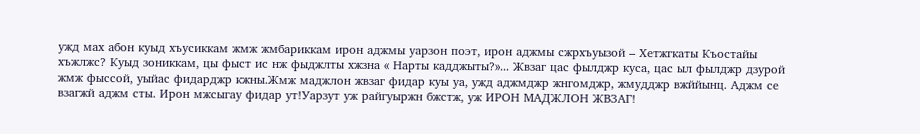ужд мах абон куыд хъусиккам жмж жмбариккам ирон аджмы уарзон поэт, ирон аджмы сжрхъуызой – Хетжгкаты Къостайы хъжлжс? Куыд зониккам, цы фыст ис нж фыджлты хжзна « Нарты кадджыты?»... Жвзаг цас фылджр куса, цас ыл фылджр дзурой жмж фыссой, уыйас фидарджр кжны.Жмж маджлон жвзаг фидар куы уа, ужд аджмджр жнгомджр, жмудджр вжййынц. Аджм се взагжй аджм сты. Ирон мжсыгау фидар ут!Уарзут уж райгуыржн бжстж, уж ИРОН МАДЖЛОН ЖВЗАГ!